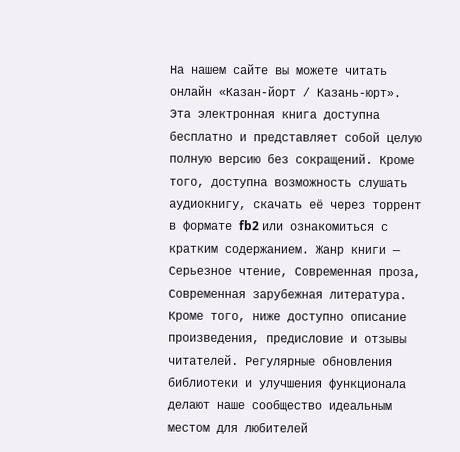На нашем сайте вы можете читать онлайн «Казан-йорт / Казань-юрт». Эта электронная книга доступна бесплатно и представляет собой целую полную версию без сокращений. Кроме того, доступна возможность слушать аудиокнигу, скачать её через торрент в формате fb2 или ознакомиться с кратким содержанием. Жанр книги — Серьезное чтение, Современная проза, Современная зарубежная литература. Кроме того, ниже доступно описание произведения, предисловие и отзывы читателей. Регулярные обновления библиотеки и улучшения функционала делают наше сообщество идеальным местом для любителей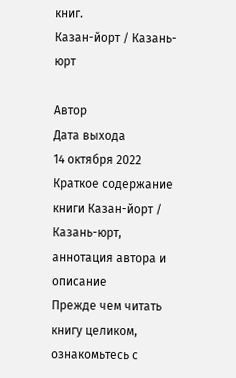книг.
Казан-йорт / Казань-юрт

Автор
Дата выхода
14 октября 2022
Краткое содержание книги Казан-йорт / Казань-юрт, аннотация автора и описание
Прежде чем читать книгу целиком, ознакомьтесь с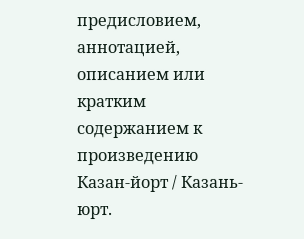предисловием, аннотацией, описанием или кратким содержанием к произведению Казан-йорт / Казань-юрт.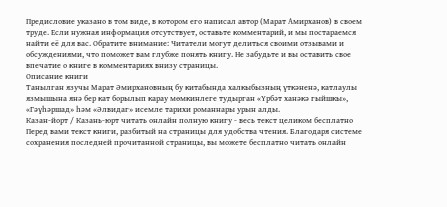Предисловие указано в том виде, в котором его написал автор (Марат Амирханов) в своем труде. Если нужная информация отсутствует, оставьте комментарий, и мы постараемся найти её для вас. Обратите внимание: Читатели могут делиться своими отзывами и обсуждениями, что поможет вам глубже понять книгу. Не забудьте и вы оставить свое впечатие о книге в комментариях внизу страницы.
Описание книги
Танылган язучы Марат Әмирхановның бу китабында халкыбызның үткәненә, катлаулы язмышына янә бер кат борылып карау мөмкинлеге тудырган «Үрбәт ханәкә гыйшкы», «Гәүһәршад» һәм «Әлвидаг» исемле тарихи романнары урын алды.
Казан-йорт / Казань-юрт читать онлайн полную книгу - весь текст целиком бесплатно
Перед вами текст книги, разбитый на страницы для удобства чтения. Благодаря системе сохранения последней прочитанной страницы, вы можете бесплатно читать онлайн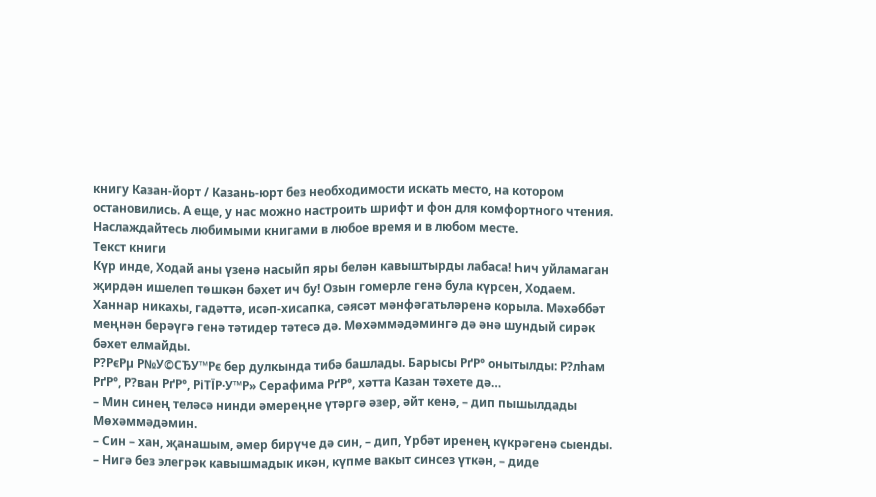книгу Казан-йорт / Казань-юрт без необходимости искать место, на котором остановились. А еще, у нас можно настроить шрифт и фон для комфортного чтения. Наслаждайтесь любимыми книгами в любое время и в любом месте.
Текст книги
Күр инде, Ходай аны үзенә насыйп яры белән кавыштырды лабаса! Һич уйламаган җирдән ишелеп төшкән бәхет ич бу! Озын гомерле генә була күрсен, Ходаем.
Ханнар никахы, гадәттә, исәп-хисапка, сәясәт мәнфәгатьләренә корыла. Мәхәббәт меңнән берәүгә генә тәтидер тәтесә дә. Мөхәммәдәмингә дә әнә шундый сирәк бәхет елмайды.
Р?РєРµ Р№У©СЂУ™Рє бер дулкында тибә башлады. Барысы РґР° онытылды: Р?лһам РґР°, Р?ван РґР°, РіТЇР·У™Р» Серафима РґР°, хәтта Казан тәхете дә…
– Мин синең теләсә нинди әмереңне үтәргә әзер, әйт кенә, – дип пышылдады Мөхәммәдәмин.
– Син – хан, җанашым, әмер бирүче дә син, – дип, Үрбәт иренең күкрәгенә сыенды.
– Нигә без элегрәк кавышмадык икән, күпме вакыт синсез үткән, – диде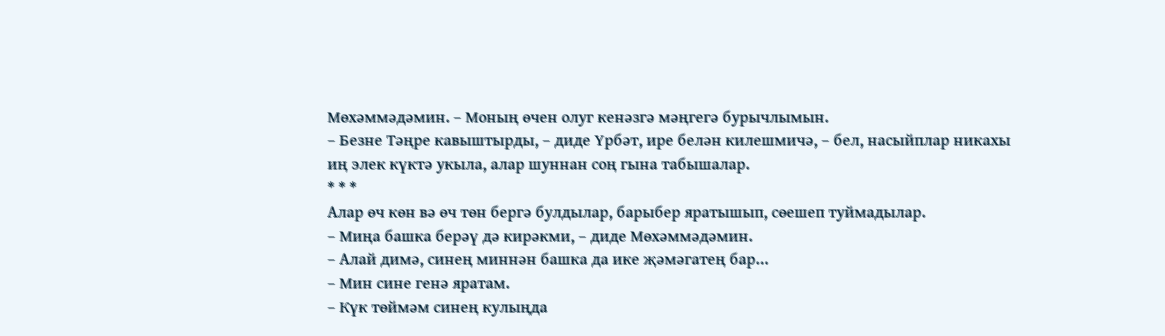Мөхәммәдәмин. – Моның өчен олуг кенәзгә мәңгегә бурычлымын.
– Безне Тәңре кавыштырды, – диде Үрбәт, ире белән килешмичә, – бел, насыйплар никахы иң элек күктә укыла, алар шуннан соң гына табышалар.
* * *
Алар өч көн вә өч төн бергә булдылар, барыбер яратышып, сөешеп туймадылар.
– Миңа башка берәү дә кирәкми, – диде Мөхәммәдәмин.
– Алай димә, синең миннән башка да ике җәмәгатең бар…
– Мин сине генә яратам.
– Күк төймәм синең кулыңда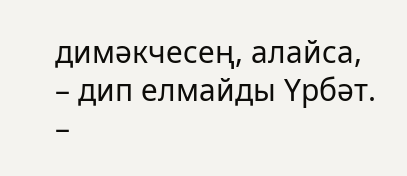димәкчесең, алайса, – дип елмайды Үрбәт.
–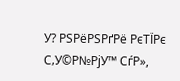У? РЅРёРЅРґРё РєТЇРє С‚У©Р№РјУ™ СѓР»,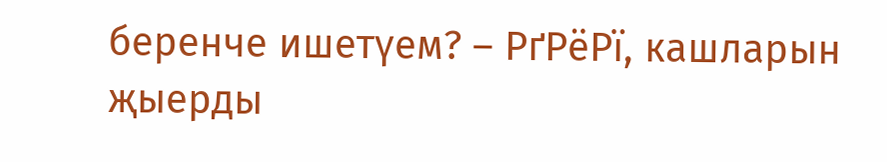беренче ишетүем? – РґРёРї, кашларын җыерды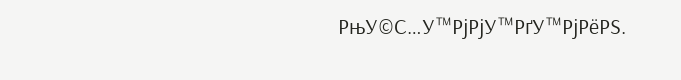РњУ©С…У™РјРјУ™РґУ™РјРёРЅ.